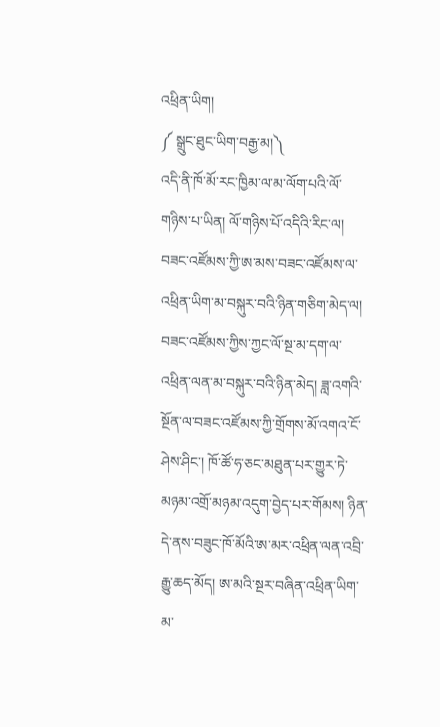འཕྲིན་ཡིག།
༼ སྒྲུང་ཐུང་ཡིག་བརྒྱ་མ།༽
འདི་ནི་ཁོ་མོ་རང་ཁྱིམ་ལ་མ་ལོག་པའི་ལོ་གཉིས་པ་ཡིན། ལོ་གཉིས་པོ་འདིའི་རིང་ལ། བཟང་འཛོམས་ཀྱི་ཨ་མས་བཟང་འཛོམས་ལ་འཕྲིན་ཡིག་མ་བསྐུར་བའི་ཉིན་གཅིག་མེད་ལ། བཟང་འཛོམས་ཀྱིས་ཀྱང་ལོ་སྔ་མ་དག་ལ་འཕྲིན་ལན་མ་བསྐུར་བའི་ཉིན་མེད། ཟླ་འགའི་སྔོན་ལ་བཟང་འཛོམས་ཀྱི་གྲོགས་མོ་འགའ་ངོ་ཤེས་ཤིང་། ཁོ་ཚོ་ཧ་ཅང་མཐུན་པར་གྱུར་ཏེ་མཉམ་འགྲོ་མཉམ་འདུག་བྱེད་པར་གོམས། ཉིན་དེ་ནས་བཟུང་ཁོ་མོའི་ཨ་མར་འཕྲིན་ལན་འབྲི་རྒྱུ་ཆད་མོད། ཨ་མའི་སྔར་བཞིན་འཕྲིན་ཡིག་མ་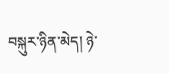བསྐུར་ཉིན་མེད། ཉེ་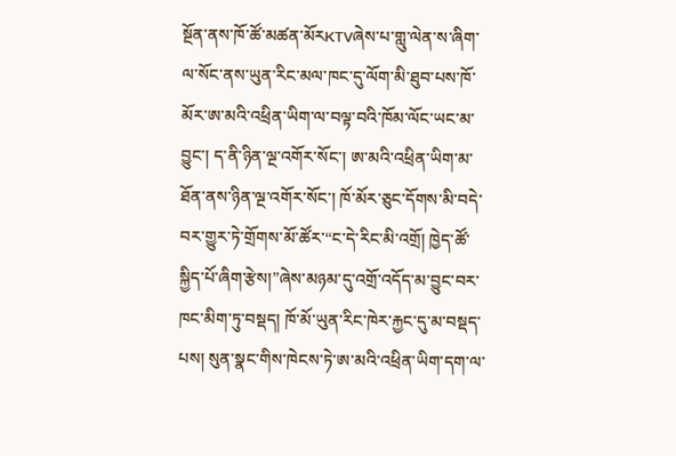སྔོན་ནས་ཁོ་ཚོ་མཚན་མོརKTVཞེས་པ་གླུ་ལེན་ས་ཞིག་ལ་སོང་ནས་ཡུན་རིང་མལ་ཁང་དུ་ལོག་མི་ཐུབ་པས་ཁོ་མོར་ཨ་མའི་འཕྲིན་ཡིག་ལ་བལྟ་བའི་ཁོམ་ལོང་ཡང་མ་བྱུང་། ད་ནི་ཉིན་ལྔ་འགོར་སོང་། ཨ་མའི་འཕྲིན་ཡིག་མ་ཐོན་ནས་ཉིན་ལྔ་འགོར་སོང་། ཁོ་མོར་ཅུང་དོགས་མི་བདེ་བར་གྱུར་ཏེ་གྲོགས་མོ་ཚོར་“ང་དེ་རིང་མི་འགྲོ། ཁྱེད་ཚོ་སྐྱིད་པོ་ཞིག་རྩེས།”ཞེས་མཉམ་དུ་འགྲོ་འདོད་མ་བྱུང་བར་ཁང་མིག་ཏུ་བསྡད། ཁོ་མོ་ཡུན་རིང་ཁེར་རྐྱང་དུ་མ་བསྡད་པས། སུན་སྣང་གིས་ཁེངས་ཏེ་ཨ་མའི་འཕྲིན་ཡིག་དག་ལ་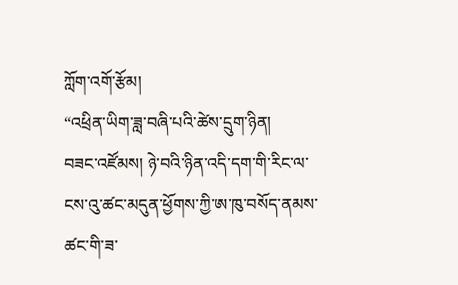ཀློག་འགོ་རྩོམ།
“འཕྲིན་ཡིག་ཟླ་བཞི་པའི་ཚེས་དྲུག་ཉིན།
བཟང་འཛོམས། ཉེ་བའི་ཉིན་འདི་དག་གི་རིང་ལ་ངས་འུ་ཚང་མདུན་ཕྱོགས་ཀྱི་ཨ་ཁུ་བསོད་ནམས་ཚང་གི་ཟ་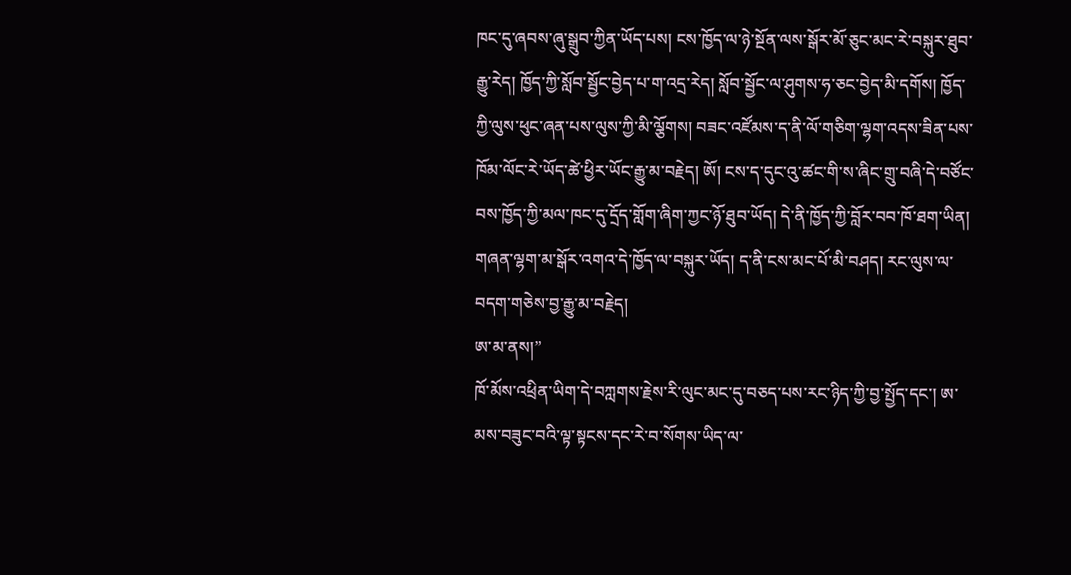ཁང་དུ་ཞབས་ཞུ་སྒྲུབ་ཀྱིན་ཡོད་པས། ངས་ཁྱོད་ལ་ཉེ་སྔོན་ལས་སྒོར་མོ་ཅུང་མང་རེ་བསྐུར་ཐུབ་རྒྱུ་རེད། ཁྱོད་ཀྱི་སློབ་སྦྱོང་བྱེད་པ་ག་འདྲ་རེད། སློབ་སྦྱོང་ལ་ཤུགས་ཧ་ཅང་བྱེད་མི་དགོས། ཁྱོད་ཀྱི་ལུས་ཕུང་ཞན་པས་ལུས་ཀྱི་མི་ལྕོགས། བཟང་འཛོམས་ད་ནི་ལོ་གཅིག་ལྷག་འདས་ཟིན་པས་ཁོམ་ལོང་རེ་ཡོད་ཚེ་ཕྱིར་ཡོང་རྒྱུ་མ་བརྗེད། ཨོ། ངས་ད་དུང་འུ་ཚང་གི་ས་ཞིང་གྲུ་བཞི་དེ་བཙོང་བས་ཁྱོད་ཀྱི་མལ་ཁང་དུ་དྲོད་གློག་ཞིག་ཀྱང་ཉོ་ཐུབ་ཡོད། དེ་ནི་ཁྱོད་ཀྱི་བློར་བབ་ཁོ་ཐག་ཡིན། གཞན་ལྷག་མ་སྒོར་འགའ་དེ་ཁྱོད་ལ་བསྐུར་ཡོད། ད་ནི་ངས་མང་པོ་མི་བཤད། རང་ལུས་ལ་བདག་གཅེས་བྱ་རྒྱུ་མ་བརྗེད།
ཨ་མ་ནས།”
ཁོ་མོས་འཕྲིན་ཡིག་དེ་བཀླགས་རྗེས་རི་ལུང་མང་དུ་བཅད་པས་རང་ཉིད་ཀྱི་བྱ་སྤྱོད་དང་། ཨ་མས་བཟུང་བའི་ལྟ་སྟངས་དང་རེ་བ་སོགས་ཡིད་ལ་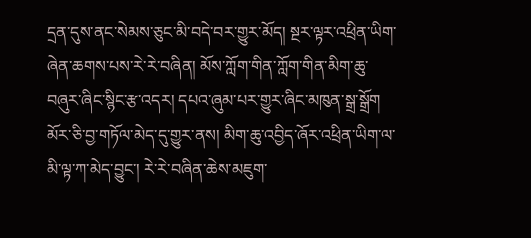དྲན་དུས་ནང་སེམས་ཅུང་མི་བདེ་བར་གྱུར་མོད། སྔར་ལྟར་འཕྲིན་ཡིག་ཞེན་ཆགས་པས་རེ་རེ་བཞིན། མོས་ཀློག་གིན་ཀློག་གིན་མིག་ཆུ་བཞུར་ཞིང་སྙིང་རྩ་འདར། དཔའ་ཞུམ་པར་གྱུར་ཞིང་མཁུན་སྒྲ་སྒྲོག མོར་ཅི་བྱ་གཏོལ་མེད་དུ་གྱུར་ནས། མིག་ཆུ་འབྱིད་ཞོར་འཕྲིན་ཡིག་ལ་མི་ལྟ་ཀ་མེད་བྱུང་། རེ་རེ་བཞིན་ཆེས་མཇུག་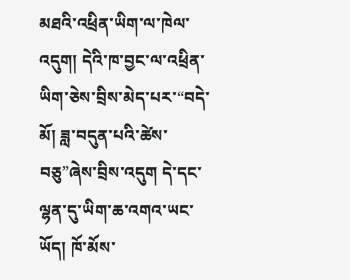མཐའི་འཕྲིན་ཡིག་ལ་ཁེལ་འདུག། དེའི་ཁ་བྱང་ལ་འཕྲིན་ཡིག་ཅེས་བྲིས་མེད་པར་“བདེ་མོ། ཟླ་བདུན་པའི་ཚེས་བཅུ”ཞེས་བྲིས་འདུག དེ་དང་ལྷན་དུ་ཡིག་ཆ་འགའ་ཡང་ཡོད། ཁོ་མོས་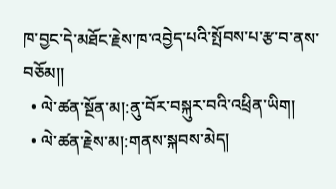ཁ་བྱང་དེ་མཐོང་རྗེས་ཁ་འབྱེད་པའི་སྤོབས་པ་རྩ་བ་ནས་བཅོམ།།
  • ལེ་ཚན་སྔོན་མ།:ནུ་བོར་བསྐུར་བའི་འཕྲིན་ཡིག།
  • ལེ་ཚན་རྗེས་མ།:གནས་སྐབས་མེད།